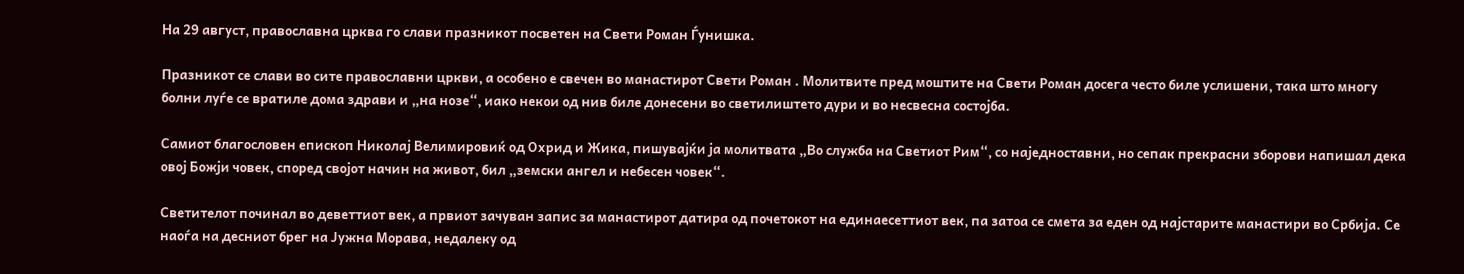На 29 август, православна црква го слави празникот посветен на Свети Роман Ѓунишка.

Празникот се слави во сите православни цркви, а особено е свечен во манастирот Свети Роман . Молитвите пред моштите на Свети Роман досега често биле услишени, така што многу болни луѓе се вратиле дома здрави и „на нозе“, иако некои од нив биле донесени во светилиштето дури и во несвесна состојба.

Самиот благословен епископ Николај Велимировиќ од Охрид и Жика, пишувајќи ја молитвата „Во служба на Светиот Рим“, со наједноставни, но сепак прекрасни зборови напишал дека овој Божји човек, според својот начин на живот, бил „земски ангел и небесен човек“.

Светителот починал во деветтиот век, а првиот зачуван запис за манастирот датира од почетокот на единаесеттиот век, па затоа се смета за еден од најстарите манастири во Србија. Се наоѓа на десниот брег на Јужна Морава, недалеку од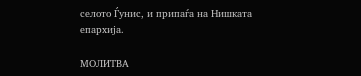селото Ѓунис, и припаѓа на Нишката епархија.

МОЛИТВА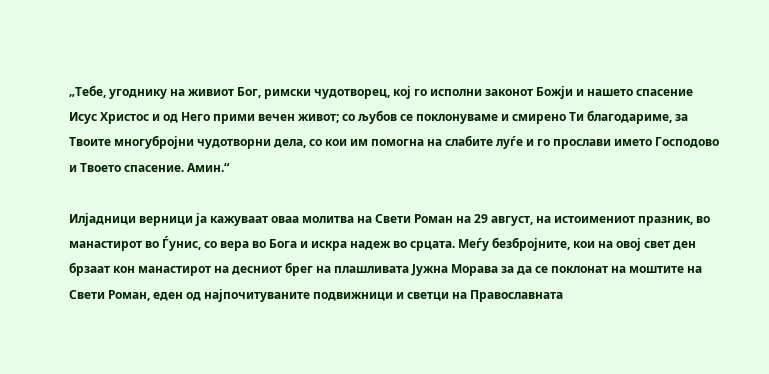„Тебе, угоднику на живиот Бог, римски чудотворец, кој го исполни законот Божји и нашето спасение Исус Христос и од Него прими вечен живот; со љубов се поклонуваме и смирено Ти благодариме, за Твоите многубројни чудотворни дела, со кои им помогна на слабите луѓе и го прослави името Господово и Твоето спасение. Амин.“

Илјадници верници ја кажуваат оваа молитва на Свети Роман на 29 август, на истоимениот празник, во манастирот во Ѓунис, со вера во Бога и искра надеж во срцата. Меѓу безбројните, кои на овој свет ден брзаат кон манастирот на десниот брег на плашливата Јужна Морава за да се поклонат на моштите на Свети Роман, еден од најпочитуваните подвижници и светци на Православната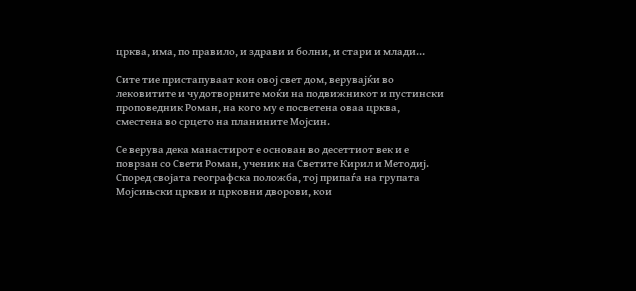црква, има, по правило, и здрави и болни, и стари и млади…

Сите тие пристапуваат кон овој свет дом, верувајќи во лековитите и чудотворните моќи на подвижникот и пустински проповедник Роман, на кого му е посветена оваа црква, сместена во срцето на планините Мојсин.

Се верува дека манастирот е основан во десеттиот век и е поврзан со Свети Роман, ученик на Светите Кирил и Методиј. Според својата географска положба, тој припаѓа на групата Мојсињски цркви и црковни дворови, кои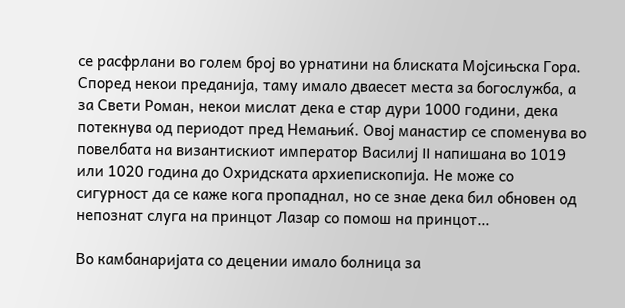се расфрлани во голем број во урнатини на блиската Мојсињска Гора. Според некои преданија, таму имало дваесет места за богослужба, а за Свети Роман, некои мислат дека е стар дури 1000 години, дека потекнува од периодот пред Немањиќ. Овој манастир се споменува во повелбата на византискиот император Василиј II напишана во 1019 или 1020 година до Охридската архиепископија. Не може со сигурност да се каже кога пропаднал, но се знае дека бил обновен од непознат слуга на принцот Лазар со помош на принцот…

Во камбанаријата со децении имало болница за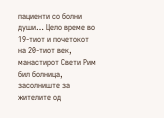пациенти со болни души… Цело време во 19-тиот и почетокот на 20-тиот век, манастирот Свети Рим бил болница, засолниште за жителите од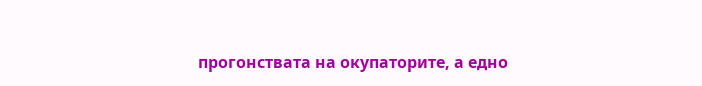прогонствата на окупаторите, а едно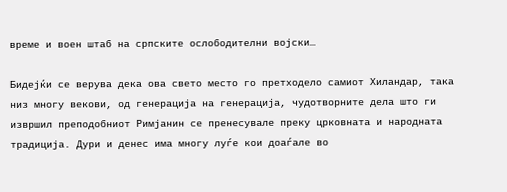време и воен штаб на српските ослободителни војски…

Бидејќи се верува дека ова свето место го претходело самиот Хиландар, така низ многу векови, од генерација на генерација, чудотворните дела што ги извршил преподобниот Римјанин се пренесувале преку црковната и народната традиција. Дури и денес има многу луѓе кои доаѓале во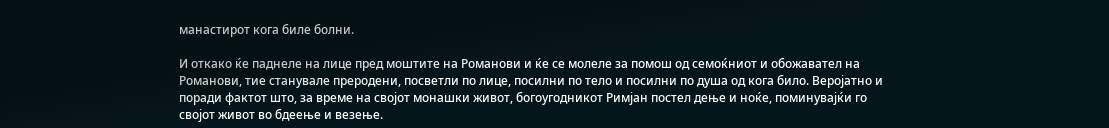манастирот кога биле болни.

И откако ќе паднеле на лице пред моштите на Романови и ќе се молеле за помош од семоќниот и обожавател на Романови, тие станувале преродени, посветли по лице, посилни по тело и посилни по душа од кога било. Веројатно и поради фактот што, за време на својот монашки живот, богоугодникот Римјан постел дење и ноќе, поминувајќи го својот живот во бдеење и везење.